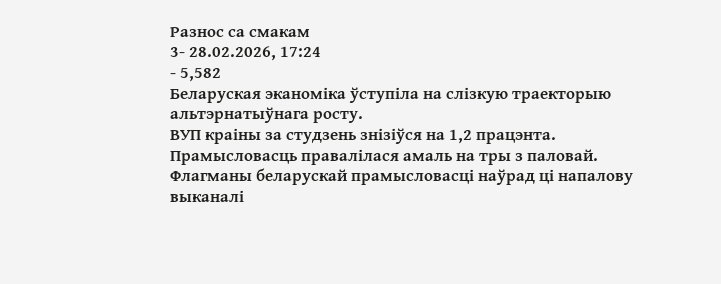Разнос са смакам
3- 28.02.2026, 17:24
- 5,582
Беларуская эканоміка ўступіла на слізкую траекторыю альтэрнатыўнага росту.
ВУП краіны за студзень знізіўся на 1,2 працэнта. Прамысловасць правалілася амаль на тры з паловай. Флагманы беларускай прамысловасці наўрад ці напалову выканалі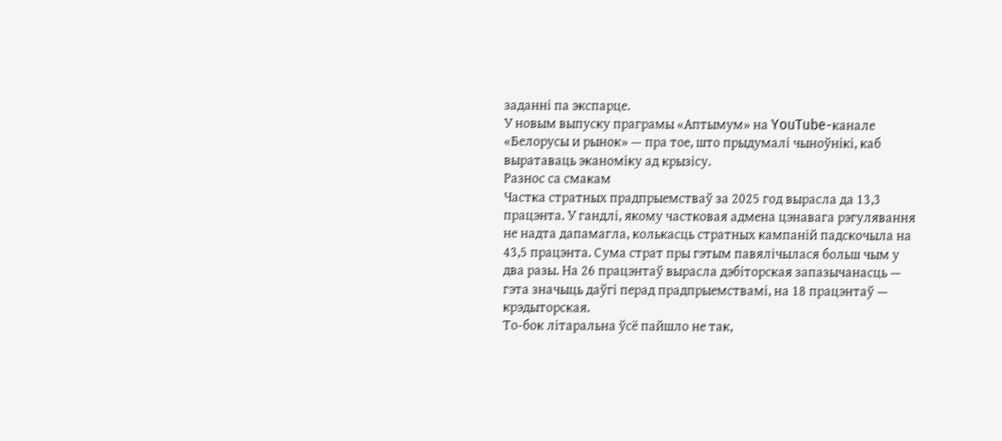заданні па экспарце.
У новым выпуску праграмы «Аптымум» на YouTube-канале «Белорусы и рынок» — пра тое, што прыдумалі чыноўнікі, каб выратаваць эканоміку ад крызісу.
Разнос са смакам
Частка стратных прадпрыемстваў за 2025 год вырасла да 13,3 працэнта. У гандлі, якому частковая адмена цэнавага рэгулявання не надта дапамагла, колькасць стратных кампаній падскочыла на 43,5 працэнта. Сума страт пры гэтым павялічылася больш чым у два разы. На 26 працэнтаў вырасла дэбіторская запазычанасць — гэта значыць даўгі перад прадпрыемствамі, на 18 працэнтаў — крэдыторская.
То-бок літаральна ўсё пайшло не так,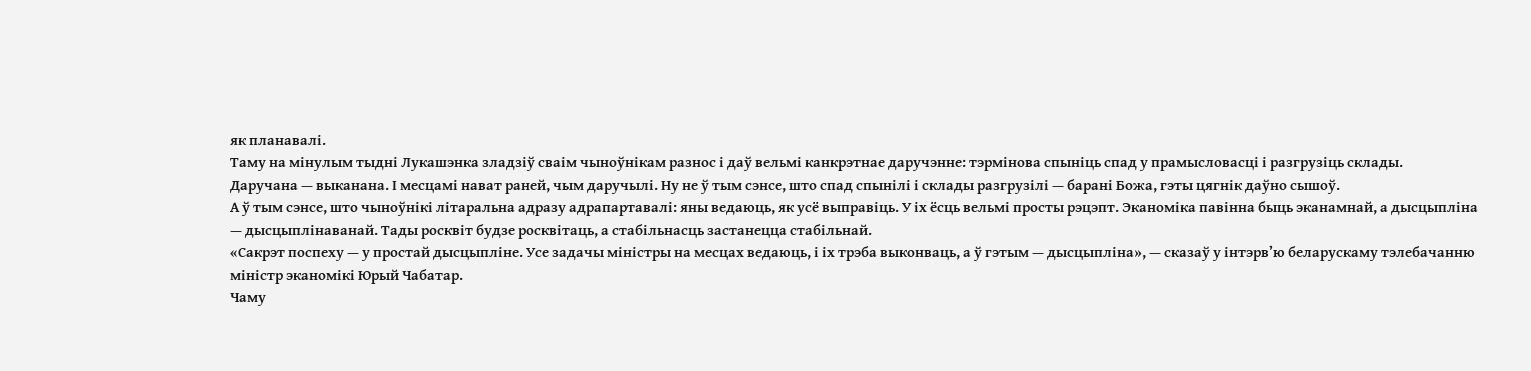як планавалі.
Таму на мінулым тыдні Лукашэнка зладзіў сваім чыноўнікам разнос і даў вельмі канкрэтнае даручэнне: тэрмінова спыніць спад у прамысловасці і разгрузіць склады.
Даручана — выканана. І месцамі нават раней, чым даручылі. Ну не ў тым сэнсе, што спад спынілі і склады разгрузілі — барані Божа, гэты цягнік даўно сышоў.
А ў тым сэнсе, што чыноўнікі літаральна адразу адрапартавалі: яны ведаюць, як усё выправіць. У іх ёсць вельмі просты рэцэпт. Эканоміка павінна быць эканамнай, а дысцыпліна — дысцыплінаванай. Тады росквіт будзе росквітаць, а стабільнасць застанецца стабільнай.
«Сакрэт поспеху — у простай дысцыпліне. Усе задачы міністры на месцах ведаюць, і іх трэба выконваць, а ў гэтым — дысцыпліна», — сказаў у інтэрв’ю беларускаму тэлебачанню міністр эканомікі Юрый Чабатар.
Чаму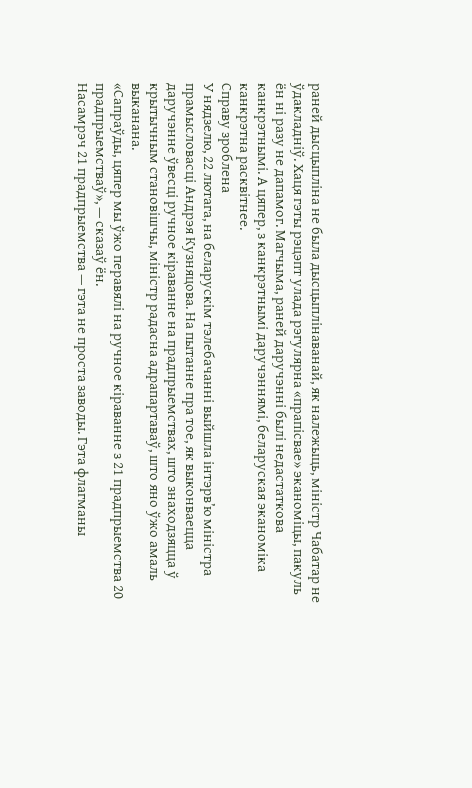раней дысцыпліна не была дысцыплінаванай, як належыць, міністр Чабатар не ўдакладніў. Хаця гэты рэцэпт улада рэгулярна «прапісвае» эканоміцы, пакуль ён ні разу не дапамог. Магчыма, раней даручэнні былі недастаткова канкрэтнымі. А цяпер, з канкрэтнымі даручэннямі, беларуская эканоміка канкрэтна расквітнее.
Справу зроблена
У нядзелю, 22 лютага, на беларускім тэлебачанні выйшла інтэрв’ю міністра прамысловасці Андрэя Кузняцова. На пытанне пра тое, як выконваецца даручэнне ўвесці ручное кіраванне на прадпрыемствах, што знаходзяцца ў крытычным становішчы, міністр радасна адрапартаваў, што яно ўжо амаль выканана.
«Сапраўды, цяпер мы ўжо перавялі на ручное кіраванне з 21 прадпрыемства 20 прадпрыемстваў», — сказаў ён.
Насамрэч 21 прадпрыемства — гэта не проста заводы. Гэта флагманы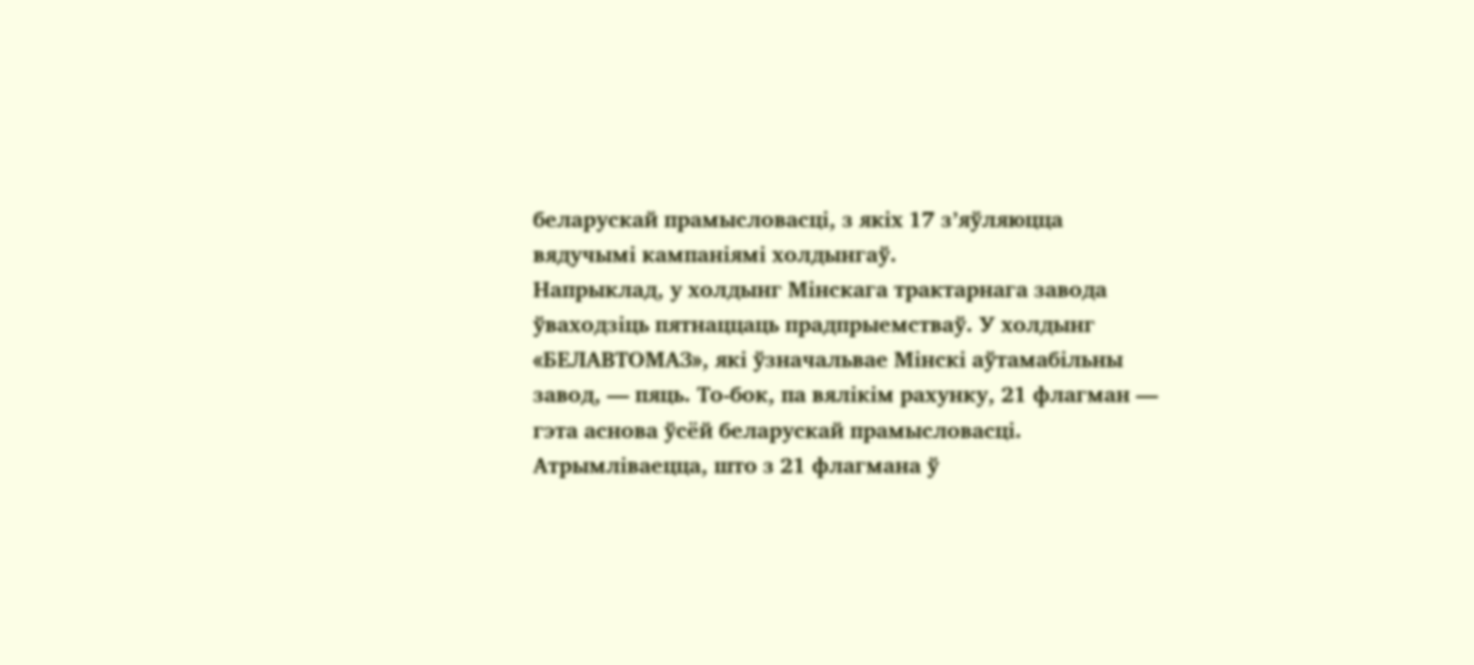беларускай прамысловасці, з якіх 17 з’яўляюцца вядучымі кампаніямі холдынгаў.
Напрыклад, у холдынг Мінскага трактарнага завода ўваходзіць пятнаццаць прадпрыемстваў. У холдынг «БЕЛАВТОМАЗ», які ўзначальвае Мінскі аўтамабільны завод, — пяць. То-бок, па вялікім рахунку, 21 флагман — гэта аснова ўсёй беларускай прамысловасці.
Атрымліваецца, што з 21 флагмана ў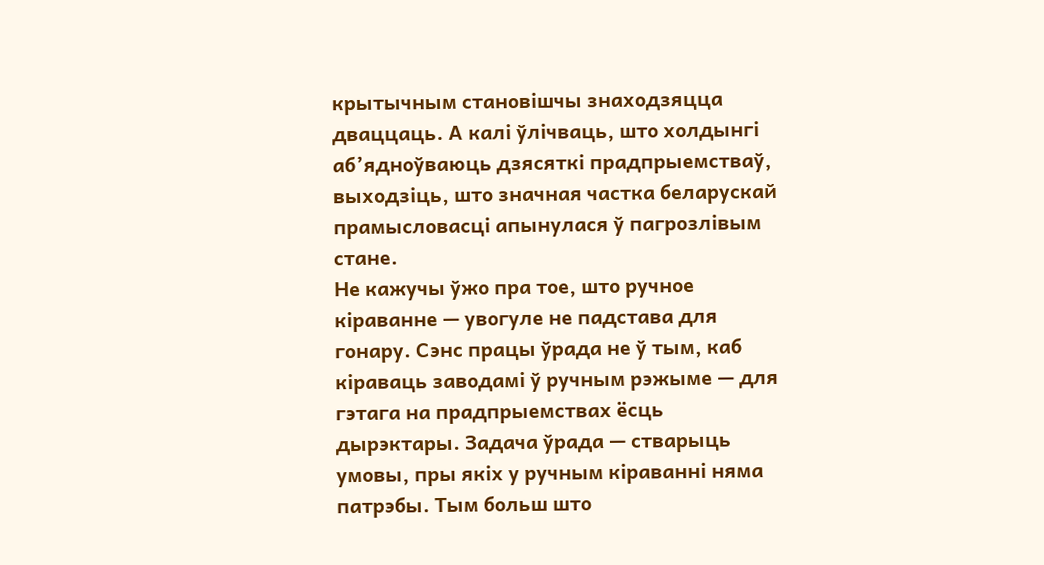крытычным становішчы знаходзяцца дваццаць. А калі ўлічваць, што холдынгі аб’ядноўваюць дзясяткі прадпрыемстваў, выходзіць, што значная частка беларускай прамысловасці апынулася ў пагрозлівым стане.
Не кажучы ўжо пра тое, што ручное кіраванне — увогуле не падстава для гонару. Сэнс працы ўрада не ў тым, каб кіраваць заводамі ў ручным рэжыме — для гэтага на прадпрыемствах ёсць дырэктары. Задача ўрада — стварыць умовы, пры якіх у ручным кіраванні няма патрэбы. Тым больш што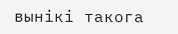вынікі такога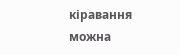кіравання можна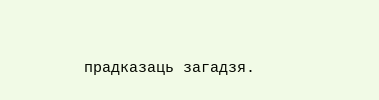прадказаць загадзя.